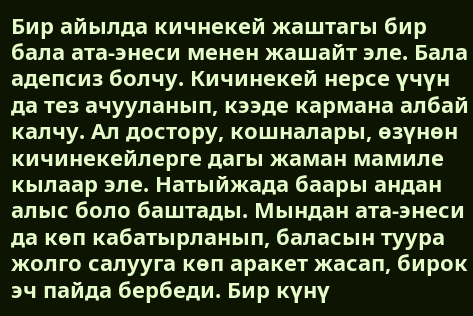Бир айылда кичнекей жаштагы бир бала ата-энеси менен жашайт эле. Бала адепсиз болчу. Кичинекей нерсе үчүн да тез ачууланып, кээде кармана албай калчу. Ал достору, кошналары, өзүнөн кичинекейлерге дагы жаман мамиле кылаар эле. Натыйжада баары андан алыс боло баштады. Мындан ата-энеси да көп кабатырланып, баласын туура жолго салууга көп аракет жасап, бирок эч пайда бербеди. Бир күнү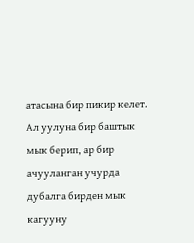атасына бир пикир келет. Ал уулуна бир баштык мык берип, ар бир ачууланган учурда дубалга бирден мык кагууну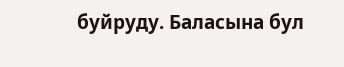буйруду. Баласына бул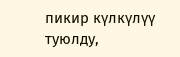пикир күлкүлүү туюлду,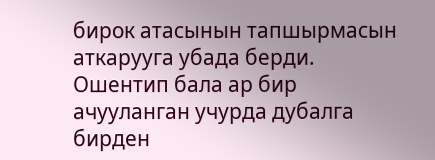бирок атасынын тапшырмасын аткарууга убада берди. Ошентип бала ар бир ачууланган учурда дубалга бирден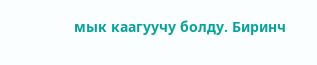мык каагуучу болду. Биринч